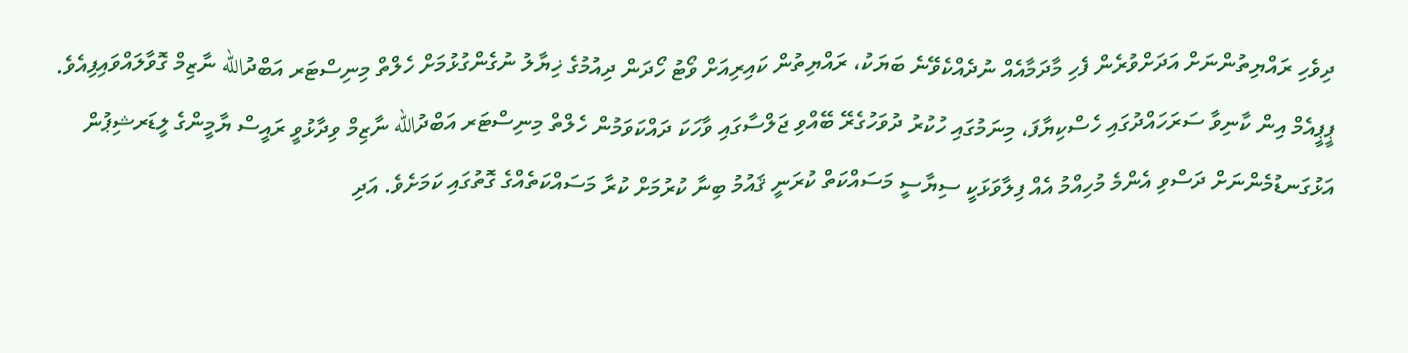ދިވެހި ރައްޔިތުންނަށް އަދަށްވުރެން ފެހި މާދަމާއެއް ނުދެއްކެވޭނެ ބަޔަކު، ރައްޔިތުން ކައިރިއަށް ވޯޓު ހޯދަން ދިއުމުގެ ޚިޔާލު ނުގެންގުޅުމަށް ހެލްތް މިނިސްޓަރ އަބްދުالله ނާޒިމް ގޮވާލައްވައިފިއެވެ.
ޕީޕީއެމް އިން ކާނިވާ ސަރަހައްދުގައި ހެސްކިޔާފަ، މިނަމުގައި ހުކުރު ދުވަހުގެރޭ ބޭއްވި ޖަލްސާގައި ވާހަކަ ދައްކަވަމުން ހެލްތް މިނިސްޓަރ އަބްދުالله ނާޒިމް ވިދާޅުވީ ރައީސް ޔާމީންގެ ލީޑަރޝިޕުން އަޅުގަނޑުމެންނަށް ދަސްވި އެންމެ މުހިއްމު އެއް ފިލާވަޅަކީ ސިޔާސީ މަސައްކަތް ކުރަނީ ޤައުމު ބިނާ ކުރުމަށް ކުރާ މަސައްކަތެއްގެ ގޮތުގައި ކަމަށެވެ. އަދި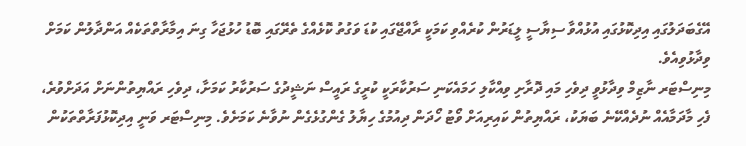އޭގެބަދަލުގައި އިދިކޮޅުގައި އުޅުއްވާ ސިޔާސީ ލީޑަރުން ކުރެއްވި ކަމަކީ ރާއްޖޭގައި ކުޑަ ވަގުތު ކޮޅެއްގެ ތެރޭގައި ބޮޑު ހުޅުޖަހާ ގިނަ އިމާރާތްތަކެއް އަންދާލުން ކަމަށް ވިދާޅުވިއެވެ.
މިނިސްޓަރ ނާޒިމް ވިދާޅުވީ ދިވެހި މައި ދޮރާށި ވިއްކާލި ހަމައެކަނި ސަރުކާރަކީ ކުރީގެ ރައީސް ނަޝީދުގެ ސަރުކާރު ކަމަށާ، ދިވެހި ރައްޔިތުންނަށް އަދަށްވުރެ، ފެހި މާދަމާއެއް ނުދެއްކޭނެ ބަޔަކު، ރައްޔިތުން ކައިރިއަށް ވޯޓު ހޯދަން ދިއުމުގެ ހިޔާލު ގެންގުޅެގެން ނުވާނެ ކަމަށެވެ. މިނިސްޓަރ ވަނީ އިދިކޮޅުފަރާތްތަކުން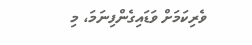ވެރިކަމަށް ވަޑައިގެންފިނަމަ، މި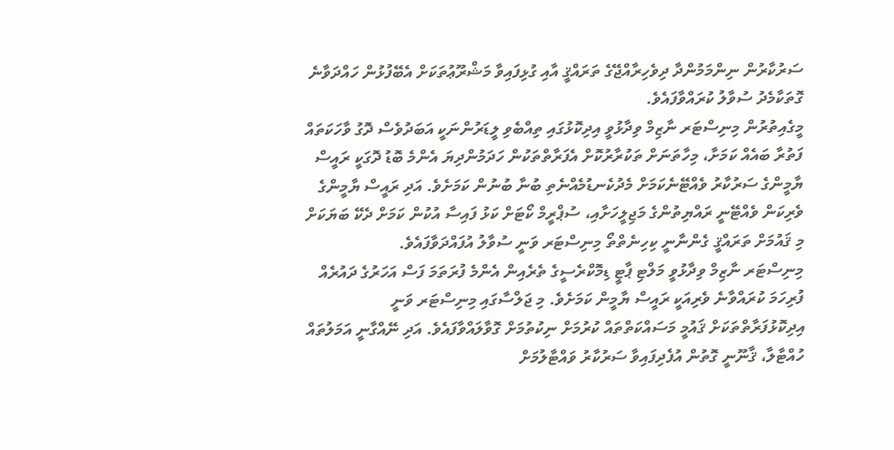ސަރުކާރުން ނިންމަމުންދާ ދިވެހިރާއްޖޭގެ ތަރައްޤީ އާއި ގުޅިފައިވާ މަޝްރޫޢުތަކަށް އެބޭފުޅުން ހައްދަވާނެ ގޮތަކާމެދު ސުވާލު ކުރައްވާފައެވެ.
މީގެއިތުރުން މިނިސްޓަރ ނާޒިމް ވިދާޅުވީ އިދިކޮޅުގައި ތިއްބެވި ލީޑަރުންނަކީ އަބަދުވެސް ދޮގު ވާހަކަތައް ފަތުރާ ބައެއް ކަމަށާ، މިހާތަނަށް ތަކުރާރުކޮށް އެފަރާތްތަކުން ހަދަމުންދިޔަ އެންމެ ބޮޑު ދޮގަކީ ރައީސް ޔާމީންގެ ސަރުކާރު ވެއްޓޭނެކަމަށް މެދުކެނޑުމެއްނެތި ބުނާ ބުނުން ކަމަށެވެ. އަދި ރައީސް ޔާމީންގެ ވެރިކަން ވެއްޓޭނީ ރައްޔިތުންގެ މަޖިލީހަށާއި، ސުޕްރީމް ކޯޓަށް ކަޅު ފައިސާ އުކުން ކަމަށް ދެކޭ ބަޔަކަށް މި ޤައުމަށް ތަރައްޤީ ގެންނާނީ ކިހިނެތްތޯ މިނިސްޓަރ ވަނީ ސުވާލު އުފައްދަވާފައެވެ.
މިނިސްޓަރ ނާޒިމް ވިދާޅުވީ މަލްޓި ޕާޓީ ޑިމޮކްރެސީގެ ތެރެއިން އެންމެ ފުރަތަމަ ފަސް އަހަރުގެ ދައުރެއް ފުރިހަމަ ކުރައްވާނެ ވެރިއަކީ ރައީސް ޔާމީން ކަމަށެވެ. މި ޖަލްސާގައި މިނިސްޓަރ ވަނީ އިދިކޮޅުފަރާތްތަކަށް ޤައުމީ މަސައްކަތްތައް ކުރުމަށް ނިކުތުމަށް ގޮވާލައްވާފައެވެ. އަދި ނޭއްގާނީ އަމަލުތައް ހުއްޓާލާ، ޤާނޫނީ ގޮތުން އުފެދިފައިވާ ސަރުކާރު ވައްޓާލުމަށް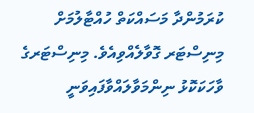ކުރަމުންދާ މަސައްކަތް ހުއްޓާލުމަށް މިނިސްޓަރ ގޮވާލެއްވިއެވެ. މިނިސްޓަރގެ ވާހަކަކޮޅު ނިންމަވާލައްވާފައިވަނީ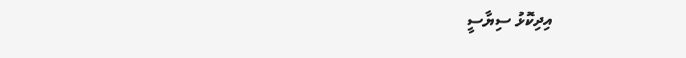އިދިކޮޅު ސިޔާސީ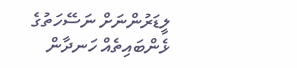ލީޑަރުންނަށް ނަސޭހަތުގެ ޅެންބައިތެއް ހަނދާން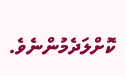ކޮށްލަދެމުންނެވެ.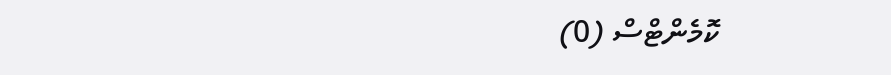ކޮމެންޓްސް (0)